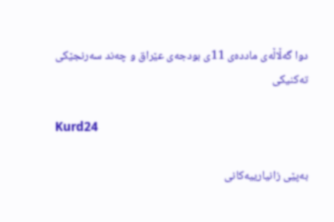دوا گه‌ڵاڵه‌ی مادده‌ی 11ی بودجه‌ی عێراق و چه‌ند سه‌رنجێكی ته‌كنیكی

Kurd24

به‌پێی زانیارییه‌كانی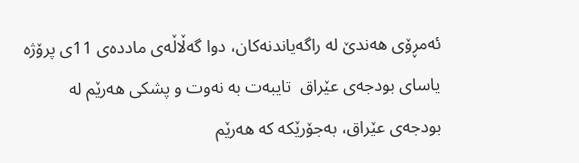ئه‌مڕۆی هه‌ندێ له‌ راگه‌یاندنه‌كان، دوا گه‌ڵاڵه‌ی مادده‌ی 11ی پرۆژه‌ یاسای بودجه‌ی عێراق  تایبه‌ت به نه‌وت و‌ پشكی هه‌رێم له‌ بودجه‌ی عێراق، به‌جۆرێكه‌ كه‌ هه‌رێم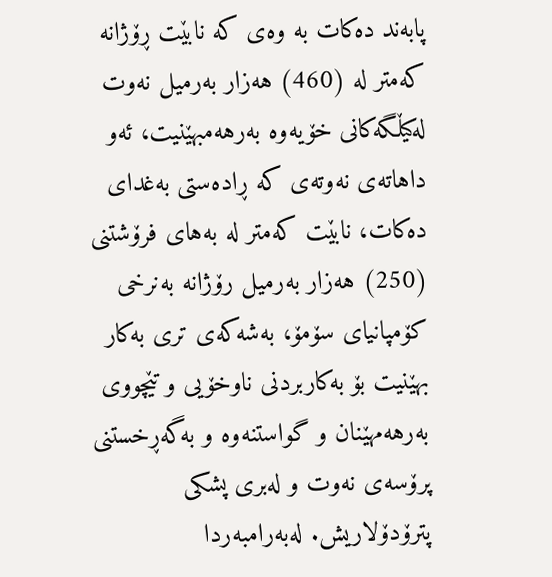پابه‌ند ده‌كات به‌ وه‌ی كه‌ نابێت ڕۆژانه‌ كه‌متر له‌ (460) هه‌زار به‌رمیل نه‌وت له‌كیڵگه‌كانی خۆیه‌وه‌ به‌رهه‌مبهێنیت، ئه‌و داهاته‌ی نه‌وته‌ی كه‌ ڕاده‌ستی به‌غدای ده‌كات، نابێت كه‌متر له‌ به‌های فرۆشتنی (250) هه‌زار به‌رمیل رۆژانه‌ به‌نرخی كۆمپانیای سۆمۆ، به‌شه‌كه‌ی تری به‌كار بهێنیت بۆ به‌كاربردنی ناوخۆیی و تێچووی به‌رهه‌مهێنان و گواستنه‌وه‌ و به‌گه‌ڕخستنی پرۆسه‌ی نه‌وت و له‌بری پشكی پترۆدۆلاریش. له‌به‌رامبه‌ردا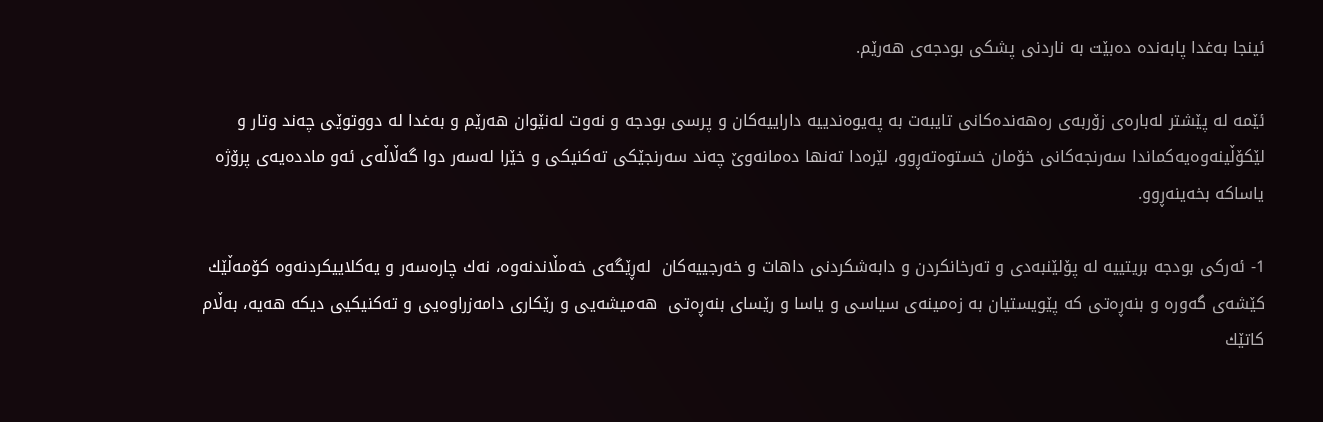ئینجا به‌غدا پابه‌نده‌ ده‌بێت به‌ ناردنی پشكی بودجه‌ی هه‌رێم.

ئێمه‌ له ‌پێشتر له‌باره‌ی ‌زۆربه‌ی ره‌هه‌نده‌كانی تایبه‌ت به‌ په‌یوه‌ندییه‌ داراییه‌كان و پرسی بودجه‌ و نه‌وت له‌نێوان هه‌رێم و به‌غدا له‌ دووتوێی چه‌ند وتار و لێكۆڵینه‌وه‌یه‌كماندا سه‌رنجه‌كانی خۆمان خستوه‌ته‌ڕوو، لێره‌دا ته‌نها ده‌مانه‌وێ چه‌ند سه‌رنجێكی ته‌كنیكی و خێرا له‌سه‌ر دوا گه‌ڵاڵه‌ی ئه‌و مادده‌یه‌ی پرۆژه‌ یاساكه‌ بخه‌ینه‌ڕوو.

1- ئه‌ركی بودجه‌ بریتییه‌ له‌ پۆلێنبه‌دی و ته‌رخانكردن و دابه‌شكردنی داهات و خه‌رجییه‌كان  له‌ڕێگه‌ی خه‌مڵاندنه‌وه‌، نه‌ك چاره‌سه‌ر و یه‌كلاییكردنه‌وه‌ كۆمه‌ڵێك كێشه‌ی گه‌وره‌ و بنه‌ڕه‌تی كه‌ پێویستیان به‌ زه‌مینه‌ی سیاسی و یاسا و رێسای بنه‌ڕه‌تی  هه‌میشه‌یی و رێكاری دامه‌زراوه‌یی و ته‌كنیكیی دیكه‌ هه‌یه‌، به‌ڵام كاتێك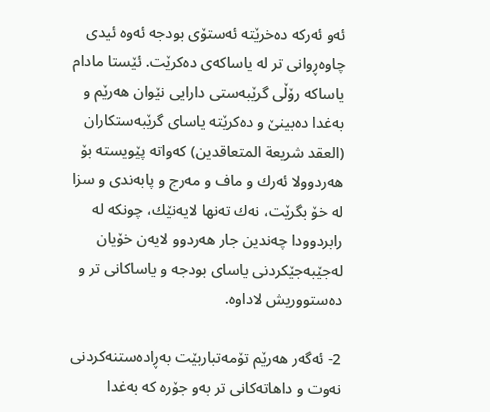ئه‌و ئه‌ركه‌ ده‌خرێته‌ ئه‌ستۆی بودجه‌ ئه‌وه‌ ئیدی چاوه‌ڕوانی تر له‌ یاساكه‌ی ده‌كرێت. ئێستا مادام یاساكه‌ رۆڵی گرێبه‌ستی دارایی نێوان هه‌رێم و به‌غدا ده‌بینێ و ده‌كرێته‌ یاسای گرێبه‌ستكاران (العقد شریعة المتعاقدین) كه‌واته‌ پێویسته‌ بۆ هه‌ردوولا ئه‌رك و ماف و مه‌رج و پابه‌ندی و سزا له‌ خۆ بگرێت، نه‌ك ته‌نها لایه‌نێك، چونكه‌ له‌ رابردوودا چه‌ندین جار هه‌ردوو لایه‌ن خۆیان له‌جێبه‌جێكردنی یاسای بودجه‌ و یاساكانی تر و ده‌ستووریش لاداوه‌.

2- ئه‌گه‌ر هه‌رێم تۆمه‌تباربێت به‌ڕاده‌ستنه‌كردنی نه‌وت و داهاته‌كانی تر به‌و جۆره‌ كه‌ به‌غدا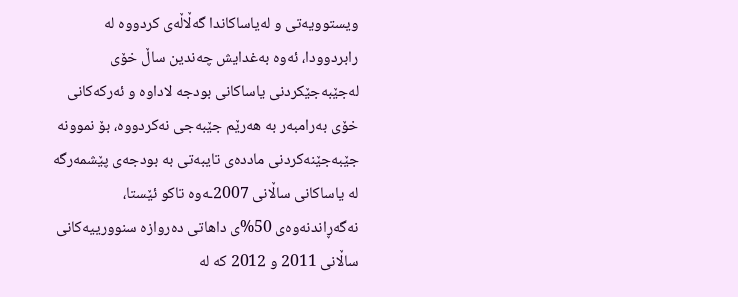ویستوویه‌تی و له‌یاساكاندا گه‌ڵاڵه‌ی كردووه‌ له‌ رابردوودا، ئه‌وه‌ به‌غدایش چه‌ندین ساڵ خۆی له‌جێبه‌جێكردنی یاساكانی بودجه‌ لاداوه‌ و ئه‌ركه‌كانی خۆی به‌رامبه‌ر به‌ هه‌رێم جێبه‌جی نه‌كردووه‌، بۆ نموونه‌ جێبه‌جێنه‌كردنی مادده‌ی تایبه‌تی به‌ بودجه‌ی پێشمه‌رگه‌ له ‌یاساكانی ساڵانی 2007ـه‌وه‌ تاكو ئێستا، نه‌گه‌ڕاندنه‌وه‌ی 50%ی داهاتی ده‌روازه‌ سنوورییه‌كانی ساڵانی 2011 و 2012 كه‌ له‌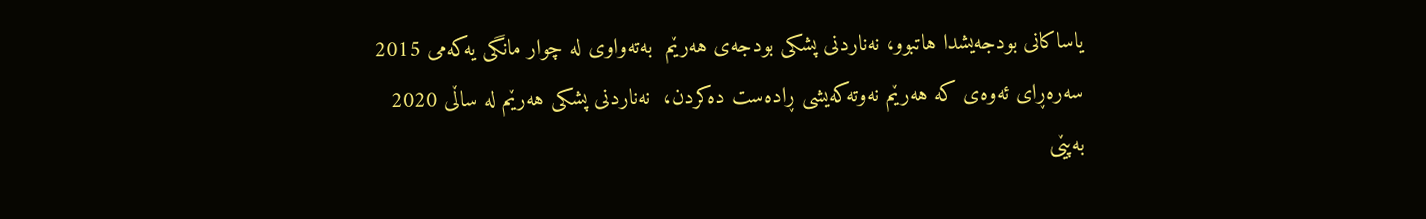یاساكانی بودجه‌یشدا هاتبوو، نه‌ناردنی پشكی بودجه‌ی هه‌رێم  به‌ته‌واوی له‌ چوار مانگی یه‌كه‌می 2015 سه‌ره‌ڕای ئه‌وه‌ی كه‌ هه‌رێم نه‌وته‌كه‌یشی ڕاده‌ست ده‌كردن،  نه‌ناردنی پشكی هه‌رێم له‌ ساڵى ‌2020 به‌پێی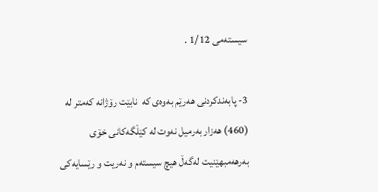سیسته‌می 1/12 .

3- پابه‌ندكردنی هه‌رێم به‌وه‌ی كه‌  نابێت رۆژانه‌ كه‌متر له‌ (460) هه‌زار به‌رمیل نه‌وت له‌ كێڵگه‌كانی خۆی به‌رهه‌مبهێنیت له‌گه‌ڵ هیچ سیسته‌م و نه‌ریت و رێسايه‌كى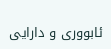ئابوورى و دارايى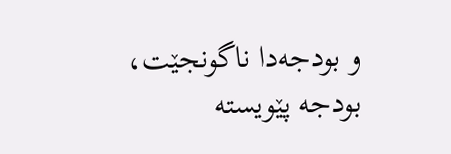و بودجه‌دا ناگونجێت، بودجه‌ پێویسته‌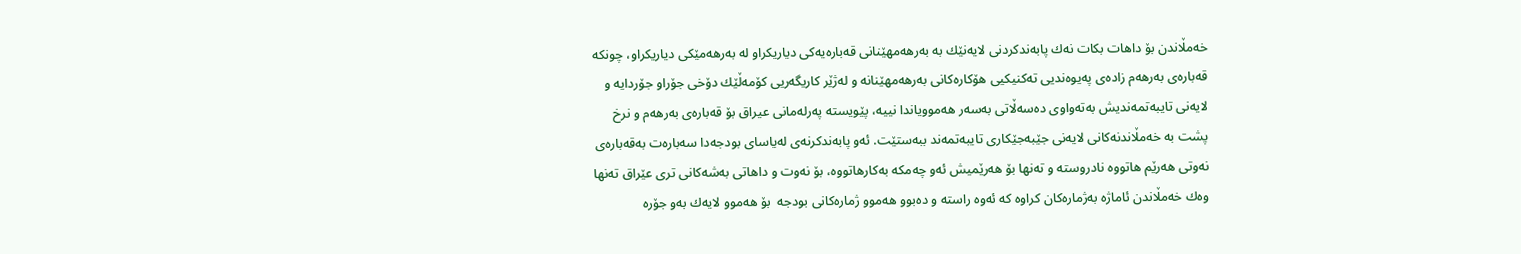خه‌مڵاندن بۆ داهات بكات نه‌ك پابه‌ندكردنی لایه‌نێك به‌ به‌رهه‌مهێنانی قه‌باره‌یه‌كی دیاریكراو له‌ به‌رهه‌مێكی دیاریكراو، چونكه‌ قه‌باره‌ی به‌رهه‌م زاده‌ی په‌یوه‌ندیی ته‌كنیكیی هۆكاره‌كانی به‌رهه‌مهێنانه‌ و له‌ژێر كاریگه‌ریی كۆمه‌ڵێك دۆخی جۆراو جۆردایه‌ و لایه‌نی تایبه‌تمه‌ندیش به‌ته‌واوی ده‌سه‌ڵاتی به‌سه‌ر هه‌موویاندا نییه‌، پێویسته په‌رله‌مانى عيراق بۆ قه‌باره‌ی به‌رهه‌م و نرخ  پشت به‌ خه‌مڵاندنه‌كانی لایه‌نی جێبه‌جێكاری تایبه‌تمه‌ند ببه‌ستێت. ئه‌و پابه‌ندكرنه‌ی له‌یاسای بودجه‌دا سه‌باره‌ت به‌قه‌باره‌ی نه‌وتی هه‌رێم هاتووه‌ نادروسته‌ و ته‌نها بۆ هه‌رێمیش ئه‌و چه‌مكه‌ به‌كارهاتووه‌، بۆ نه‌وت و داهاتی به‌شه‌كانی تری عێراق ته‌نها وه‌ك خه‌مڵاندن ئاماژه‌ به‌ژماره‌كان كراوه‌ كه‌ ئه‌وه‌ راسته‌ و ده‌بوو هه‌موو ژماره‌كانی بودجه‌  بۆ هه‌موو لایه‌ك به‌و جۆره‌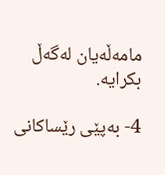مامه‌ڵه‌یان له‌گه‌ڵ بكرایه‌.

4- به‌پێی رێساكانی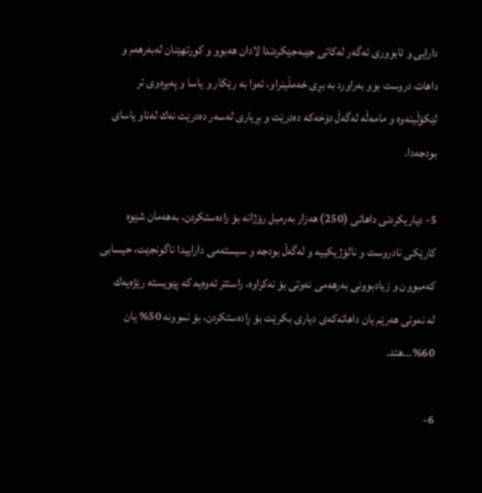دارایی و ئابووری ئه‌گه‌ر له‌كاتی جێبه‌جێكردندا لادان هه‌بوو و كورتهێنان له‌به‌رهه‌م و داهات دروست بوو به‌راورد به‌ بڕی خه‌مڵینراو، ئه‌وا به‌ رێكار و یاسا و په‌یڕه‌وی تر لێكۆڵینه‌وه‌ و مامه‌ڵه‌ له‌گه‌ڵ دۆخه‌كه‌ ده‌درێت و بڕیاری له‌سه‌ر ده‌درێت نه‌ك له‌ناو یاسای بودجه‌دا.

5- دیاریكردنی داهاتی (250) هه‌زار به‌رمیل رۆژانه‌ بۆ راده‌ستكردن، به‌هه‌مان شێوه‌ كارێكی نادروست و نالۆژیكییه‌ و له‌گه‌ڵ بودجه‌ و سیسته‌می داراییدا ناگونجێت، حیسابی كه‌مبوون و زیادبوونی به‌رهه‌می نه‌وتی بۆ نه‌كراوه‌، راستتر ئه‌وه‌یه‌ كه‌ پێویسته‌ رێژه‌یه‌ك له ‌نه‌وتی هه‌رێم یان داهاته‌كه‌ی دیاری بكرێت بۆ ڕاده‌ستكردن، بۆ نموونه‌ 50% یان 60%...هتد.

6-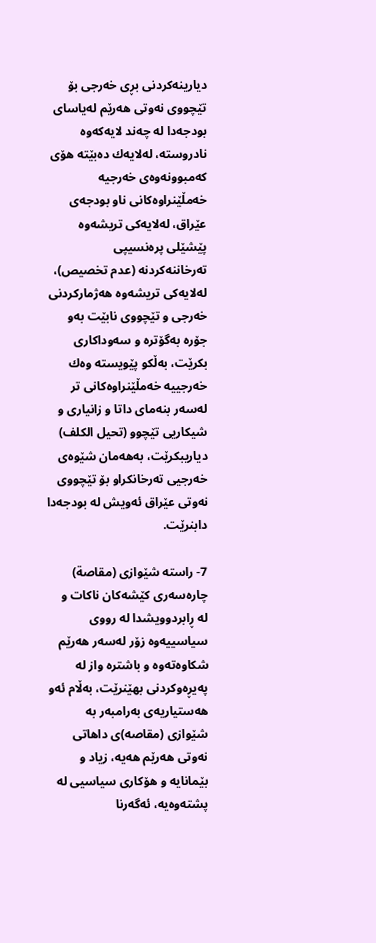دیارینه‌كردنی بڕی خه‌رجی بۆ  تێچووی نه‌وتی هه‌رێم له‌یاسای بودجه‌دا له‌ چه‌ند لایه‌كه‌وه‌ نادروسته‌، له‌لایه‌ك ده‌بێته‌ هۆی كه‌مبوونه‌وه‌ی خه‌رجیه‌ خه‌مڵێنراوه‌كانی ناو بودجه‌ی عێراق، له‌لایه‌كی تریشه‌وه‌ پێشێلی پره‌نسیپی ته‌رخاننه‌كردنه ‌(عدم تخصیص)، له‌لایه‌كی تریشه‌وه‌ هه‌ژماركردنی خه‌رجی و تێچووی نابێت به‌و جۆره‌ به‌گۆتره‌ و سه‌وداكاری بكرێت، به‌ڵكو پێویسته‌ وه‌ك خه‌رجییه‌ خه‌مڵێنراوه‌كانی تر له‌سه‌ر بنه‌مای داتا و زانیاری و  شیكاریی تێچوو (تحیل الكلف) دیاریبكرێت، به‌هه‌مان شێوه‌ی خه‌رجیی ته‌رخانكراو بۆ تێچووی نه‌وتی عێراق ئه‌ویش له‌ بودجه‌دا دابنرێت.

7- راسته‌ شێوازی (مقاصة) چاره‌سه‌ری كێشه‌كان ناكات و له ‌ڕابردوویشدا له‌ رووی سیاسییه‌وه‌ زۆر له‌سه‌ر هه‌رێم شكاوه‌ته‌وه‌ و باشتره‌ واز له‌ په‌یڕه‌وكردنی بهێنرێت، به‌ڵام ئه‌و هه‌ستیاریه‌ی به‌رامبه‌ر به‌ شێوازی (مقاصه‌)ی داهاتی نه‌وتی هه‌رێم هه‌یه‌، زیاد و بێمانایه‌ و هۆكاری سیاسیی له‌ پشته‌وه‌یه‌، ئه‌گه‌رنا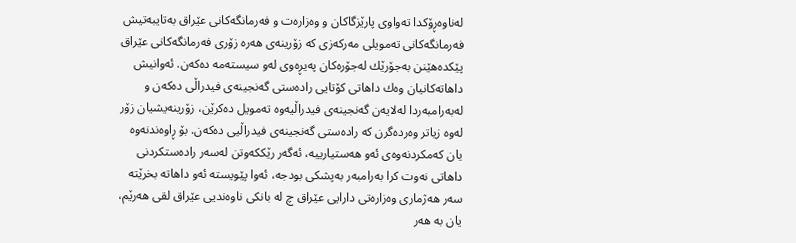له‌ناوه‌ڕۆكدا ته‌واوی پارێزگاكان و وه‌زاره‌ت و فه‌رمانگه‌كانی عێراق به‌تایبه‌تیش فه‌رمانگه‌كانی ته‌مویلی مه‌ركه‌زی كه‌ زۆرینه‌ی هه‌ره‌ زۆری فه‌رمانگه‌كانی عێراق پێكده‌هێنن به‌جۆرێك له‌جۆره‌كان په‌یڕه‌وی له‌و سیسته‌مه‌ ده‌كه‌ن. ئه‌وانیش داهاته‌كانیان وه‌ك داهاتی كۆتایی راده‌ستی گه‌نجینه‌ی فیدراڵی ده‌كه‌ن و له‌به‌رامبه‌ردا له‌لایه‌ن گه‌نجینه‌ی فیدراڵیه‌وه‌ ته‌مویل ده‌كرێن، زۆرینه‌یشیان زۆر له‌وه‌ زیاتر وه‌رده‌گرن كه‌ راده‌ستی گه‌نجینه‌ی فیدراڵیی ده‌كه‌ن. بۆ ڕاوه‌ندنه‌وه‌ یان كه‌مكردنه‌وه‌ی ئه‌و هه‌ستیارییه‌، ئه‌گه‌ر رێككه‌وتن له‌سه‌ر راده‌ستكردنی داهاتی نه‌وت كرا به‌رامبه‌ر به‌پشكی بودجه‌، ئه‌وا پێویسته‌ ئه‌و داهاته‌ بخرێته‌ سه‌ر هه‌ژماری وه‌زاره‌تی دارایی عێراق چ له‌ بانكی ناوه‌ندیی عێراق لقی هه‌رێم، یان به‌ هه‌ر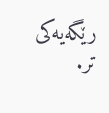رێگه‌یه‌كی تر.